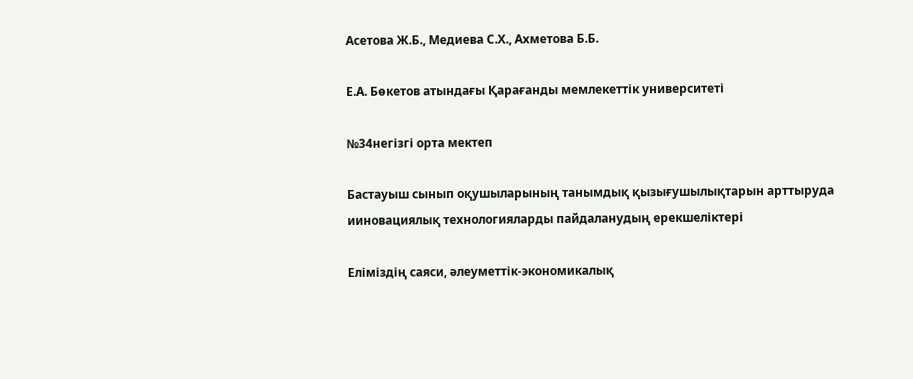Асетова Ж.Б., Медиева С.Х., Ахметова Б.Б.

Е.А. Бөкетов атындағы Қарағанды мемлекеттік университеті

№34негізгі орта мектеп

Бастауыш сынып оқушыларының танымдық қызығушылықтарын арттыруда ииновациялық технологияларды пайдаланудың ерекшеліктері

Еліміздің саяси, әлеуметтік-экономикалық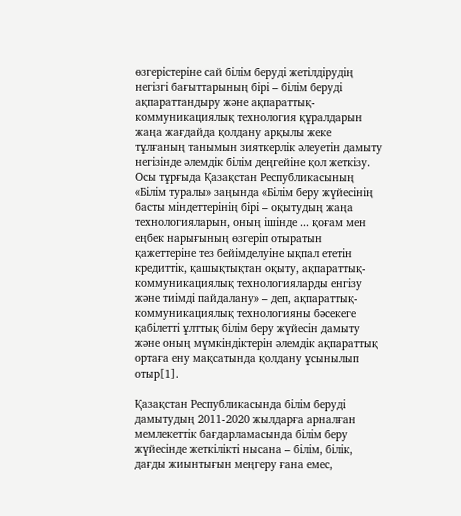өзгерістеріне сай білім беруді жетілдірудің негізгі бағыттарының бірі – білім беруді ақпараттандыру және ақпараттық-коммуникациялық технология құралдарын жаңа жағдайда қолдану арқылы жеке тұлғаның танымын зияткерлік әлеуетін дамыту негізінде әлемдік білім деңгейіне қол жеткізу. Осы тұрғыда Қазақстан Республикасының «Білім туралы» заңында «Білім беру жүйесінің басты міндеттерінің бірі – оқытудың жаңа технологияларын, оның ішінде ... қоғам мен еңбек нарығының өзгеріп отыратын қажеттеріне тез бейімделуіне ықпал ететін кредиттік, қашықтықтан оқыту, ақпараттық-коммуникациялық технологияларды енгізу және тиімді пайдалану» – деп, ақпараттық-коммуникациялық технологияны бәсекеге қабілетті ұлттық білім беру жүйесін дамыту және оның мүмкіндіктерін әлемдік ақпараттық ортаға ену мақсатында қолдану ұсынылып отыр[1].

Қазақстан Республикасында бiлiм берудi дамытудың 2011-2020 жылдарға арналған мемлекеттiк бағдарламасында білім беру жүйесінде жеткілікті нысана – білім, білік, дағды жиынтығын меңгеру ғана емес,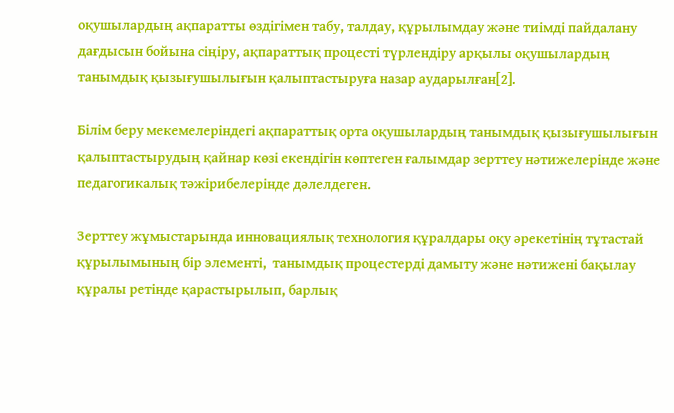оқушылардың ақпаратты өздігімен табу, талдау, құрылымдау және тиімді пайдалану дағдысын бойына сіңіру, ақпараттық процесті түрлендіру арқылы оқушылардың танымдық қызығушылығын қалыптастыруға назар аударылған[2].

Білім беру мекемелеріндегі ақпараттық орта оқушылардың танымдық қызығушылығын қалыптастырудың қайнар көзі екендігін көптеген ғалымдар зерттеу нәтижелерінде және  педагогикалық тәжірибелерінде дәлелдеген.

Зерттеу жұмыстарында инновациялық технология құралдары оқу әрекетінің тұтастай құрылымының бір элементі,  танымдық процестерді дамыту және нәтижені бақылау құралы ретінде қарастырылып, барлық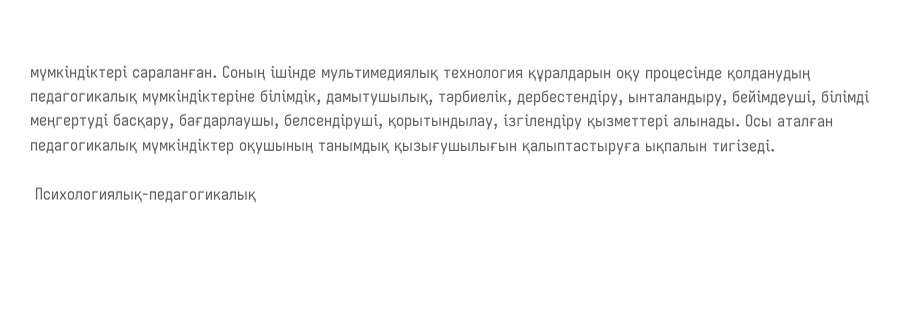мүмкіндіктері сараланған. Соның ішінде мультимедиялық технология құралдарын оқу процесінде қолданудың педагогикалық мүмкіндіктеріне білімдік, дамытушылық, тәрбиелік, дербестендіру, ынталандыру, бейімдеуші, білімді меңгертуді басқару, бағдарлаушы, белсендіруші, қорытындылау, ізгілендіру қызметтері алынады. Осы аталған педагогикалық мүмкіндіктер оқушының танымдық қызығушылығын қалыптастыруға ықпалын тигізеді.

 Психологиялық-педагогикалық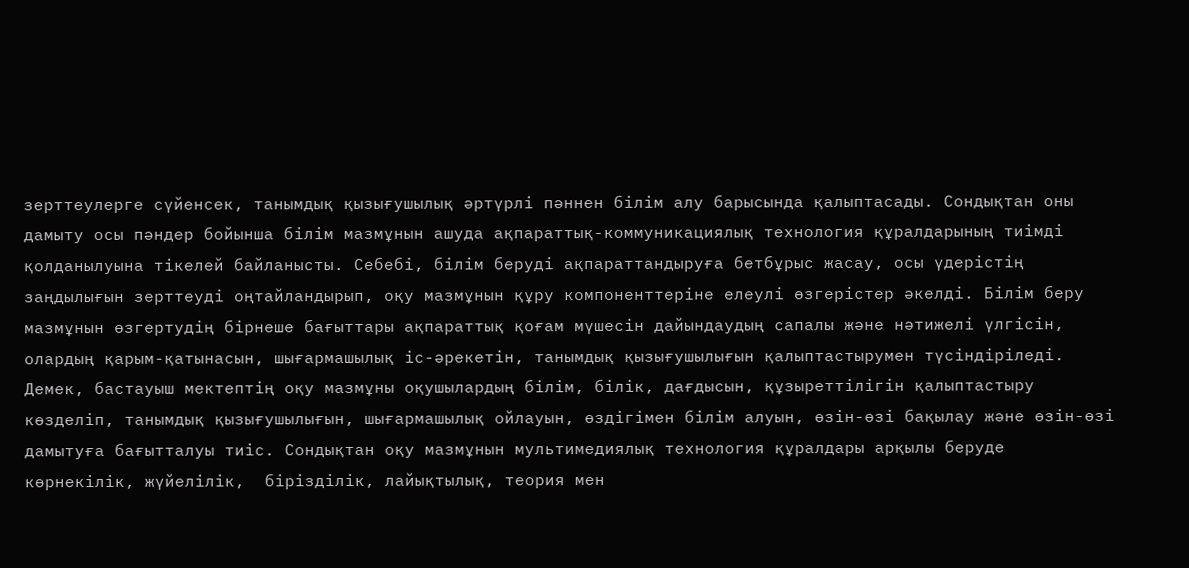зерттеулерге сүйенсек, танымдық қызығушылық әртүрлі пәннен білім алу барысында қалыптасады. Сондықтан оны дамыту осы пәндер бойынша білім мазмұнын ашуда ақпараттық-коммуникациялық технология құралдарының тиімді қолданылуына тікелей байланысты. Себебі, білім беруді ақпараттандыруға бетбұрыс жасау, осы үдерістің заңдылығын зерттеуді оңтайландырып, оқу мазмұнын құру компоненттеріне елеулі өзгерістер әкелді. Білім беру мазмұнын өзгертудің бірнеше бағыттары ақпараттық қоғам мүшесін дайындаудың сапалы және нәтижелі үлгісін, олардың қарым-қатынасын, шығармашылық іс-әрекетін, танымдық қызығушылығын қалыптастырумен түсіндіріледі. Демек, бастауыш мектептің оқу мазмұны оқушылардың білім, білік, дағдысын, құзыреттілігін қалыптастыру көзделіп, танымдық қызығушылығын, шығармашылық ойлауын, өздігімен білім алуын, өзін-өзі бақылау және өзін-өзі дамытуға бағытталуы тиіс. Сондықтан оқу мазмұнын мультимедиялық технология құралдары арқылы беруде көрнекілік, жүйелілік,  бірізділік, лайықтылық, теория мен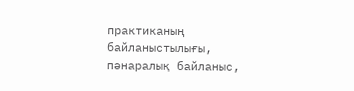практиканың байланыстылығы, пәнаралық байланыс,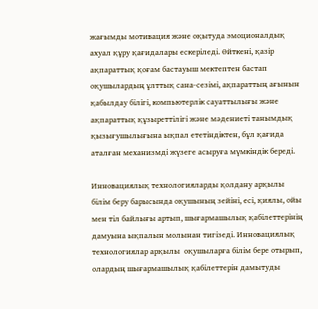жағымды мотивация және оқытуда эмоционалдық ахуал құру қағидалары ескеріледі. Өйткені, қазір ақпараттық қоғам бастауыш мектептен бастап оқушылардың ұлттық сана-сезімі, ақпараттың ағынын қабылдау білігі, компьютерлік сауаттылығы және ақпараттық құзыреттілігі және мәдениеті танымдық қызығушылығына ықпал ететіндіктен, бұл қағида аталған механизмді жүзеге асыруға мүмкіндік береді.

Инновациялық технологияларды қолдану арқылы  білім беру барысында оқушының зейіні, есі, қиялы, ойы мен тіл байлығы артып, шығармашылық қабілеттерінің дамуына ықпалын молынан тигізеді. Инновациялық технологиялар арқылы  оқушыларға білім бере отырып, олардың шығармашылық қабілеттерін дамытуды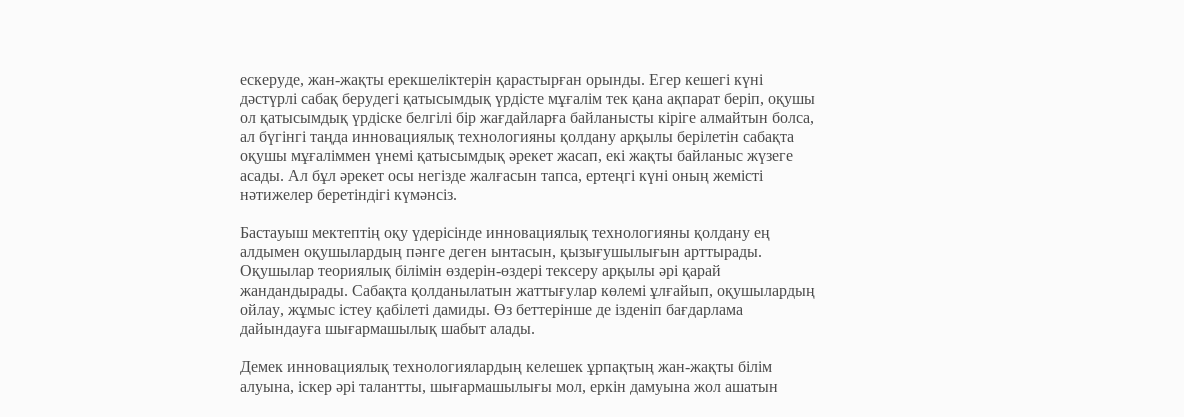ескеруде, жан-жақты ерекшеліктерін қарастырған орынды. Егер кешегі күні дәстүрлі сабақ берудегі қатысымдық үрдісте мұғалім тек қана ақпарат беріп, оқушы ол қатысымдық үрдіске белгілі бір жағдайларға байланысты кіріге алмайтын болса, ал бүгінгі таңда инновациялық технологияны қолдану арқылы берілетін сабақта оқушы мұғаліммен үнемі қатысымдық әрекет жасап, екі жақты байланыс жүзеге  асады. Ал бұл әрекет осы негізде жалғасын тапса, ертеңгі күні оның жемісті  нәтижелер беретіндігі күмәнсіз.

Бастауыш мектептің оқу үдерісінде инновациялық технологияны қолдану ең алдымен оқушылардың пәнге деген ынтасын, қызығушылығын арттырады. Оқушылар теориялық білімін өздерін-өздері тексеру арқылы әрі қарай жандандырады. Сабақта қолданылатын жаттығулар көлемі ұлғайып, оқушылардың ойлау, жұмыс істеу қабілеті дамиды. Өз беттерінше де ізденіп бағдарлама дайындауға шығармашылық шабыт алады.

Демек инновациялық технологиялардың келешек ұрпақтың жан-жақты білім алуына, іскер әрі талантты, шығармашылығы мол, еркін дамуына жол ашатын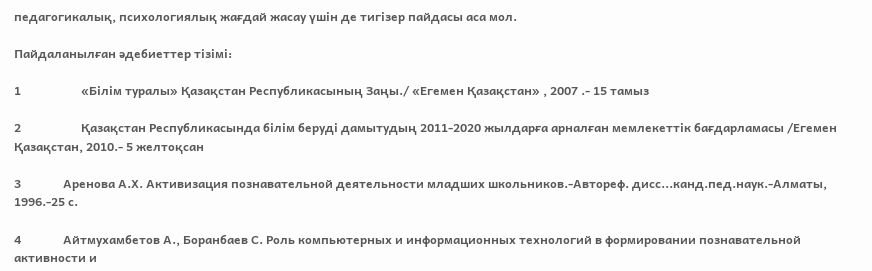педагогикалық, психологиялық жағдай жасау үшін де тигізер пайдасы аса мол.

Пайдаланылған әдебиеттер тізімі:

1                    «Білім туралы» Қазақстан Республикасының Заңы./ «Егемен Қазақстан» , 2007 .- 15 тамыз

2                    Қазақстан Республикасында білім беруді дамытудың 2011-2020 жылдарға арналған мемлекеттік бағдарламасы /Егемен Қазақстан, 2010.- 5 желтоқсан

3              Аренова А.Х. Активизация познавательной деятельности младших школьников.-Автореф. дисс...канд.пед.наук.-Алматы, 1996.-25 с.

4              Айтмухамбетов А., Боранбаев С. Роль компьютерных и информационных технологий в формировании познавательной активности и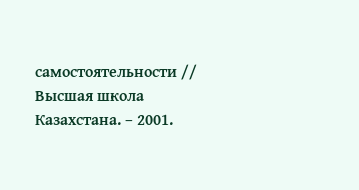самостоятельности // Высшая школа Казахстана. – 2001.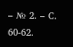– № 2. – С. 60-62.